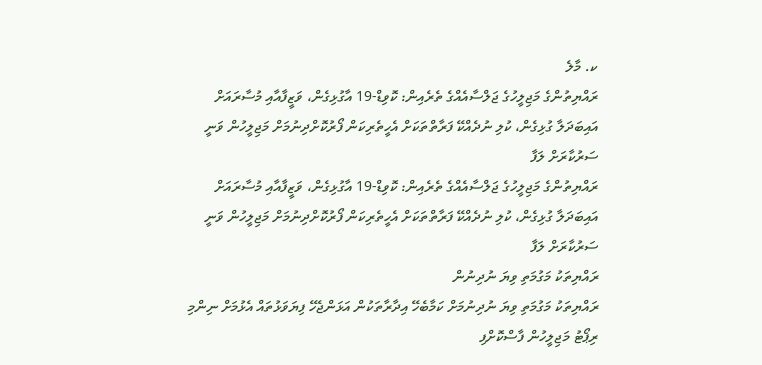ކ. މާލެ
ރައްޔިތުންގެ މަޖިލީހުގެ ޖަލްސާއެއްގެ ތެރެއިން: ކޮވިޑް-19 އާގުޅިގެން، ވަޒީފާއާއި މުސާރައަށް އައިބަދަލާ ގުޅިގެން، ކުލި ނުދެއްކޭ ފަރާތްތަކަށް އެހީތެރިކަން ފޯރުކޮށްދިނުމަށް މަޖިލީހުން ވަނީ ސަރުކާރަށް ލަފާ
ރައްޔިތުންގެ މަޖިލީހުގެ ޖަލްސާއެއްގެ ތެރެއިން: ކޮވިޑް-19 އާގުޅިގެން، ވަޒީފާއާއި މުސާރައަށް އައިބަދަލާ ގުޅިގެން، ކުލި ނުދެއްކޭ ފަރާތްތަކަށް އެހީތެރިކަން ފޯރުކޮށްދިނުމަށް މަޖިލީހުން ވަނީ ސަރުކާރަށް ލަފާ
ރައްޔިތަކު މަގުމަތި ވިޔަ ނުދިނުން
ރައްޔިތަކު މަގުމަތި ވިޔަ ނުދިނުމަށް ކަމާބެހޭ އިދާރާތަކުން އަޅަންޖެހޭ ފިޔަވަޅުތައް އެޅުމަށް ނިންމި ރިޕޯޓު މަޖިލީހުން ފާސްކޮށްފި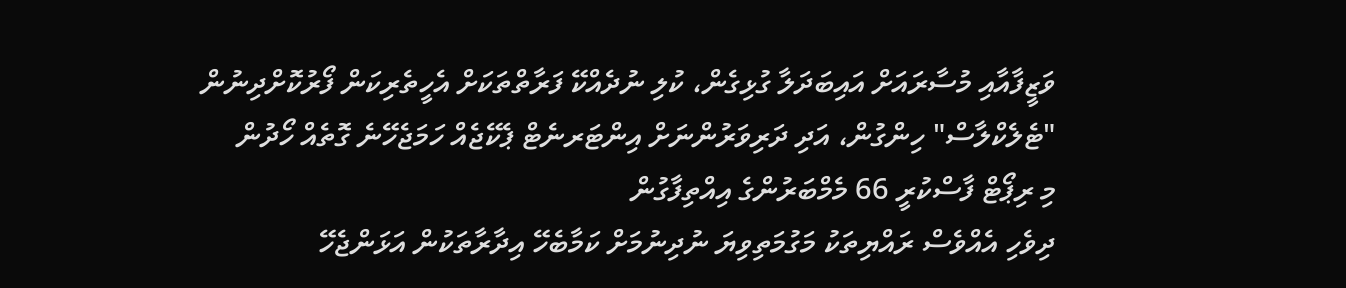ވަޒީފާއާއި މުސާރައަށް އައިބަދަލާ ގުޅިގެން، ކުލި ނުދެއްކޭ ފަރާތްތަކަށް އެހީތެރިކަން ފޯރުކޮށްދިނުން
"ޓެލެކްލާސް" ހިންގުން، އަދި ދަރިވަރުންނަށް އިންޓަރނެޓް ޕެކޭޖެއް ހަމަޖެހޭނެ ގޮތެއް ހޯދުން
މި ރިޕޯޓް ފާސްކުރީ 66 މެމްބަރުންގެ އިއްތިފާގުން
ދިވެހި އެއްވެސް ރައްޔިތަކު މަގުމަތިވިޔަ ނުދިނުމަށް ކަމާބެހޭ އިދާރާތަކުން އަޅަންޖެހޭ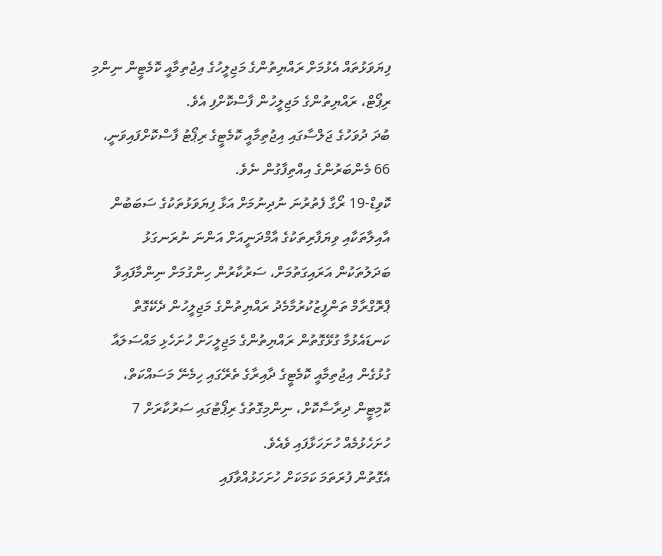ފިޔަވަޅުތައް އެޅުމަށް ރައްޔިތުންގެ މަޖިލީހުގެ އިޖުތިމާއީ ކޮމެޓީން ނިންމި ރިޕޯޓް، ރައްޔިތުންގެ މަޖިލީހުން ފާސްކޮށްފި އެވެ.
ބުދަ ދުވަހުގެ ޖަލްސާގައި އިޖުތިމާއީ ކޮމެޓީގެ ރިޕޯޓު ފާސްކޮށްފައިވަނީ، 66 މެންބަރުންގެ އިއްތިފާގުން ނެވެ.
ކޮވިޑް-19 ރޯގާ ފެތުރުނަ ނުދިނުމަށް އަޅާ ފިޔަވަޅުތަކުގެ ސަބަބުން އާއިލާތަކާއި ވިޔަފާރިތަކުގެ އާމްދަނީއަށް އަންނަ ނުރަނގަޅު ބަދަލުތަކުން އަރައިގަތުމަށް، ސަރުކާރުން ހިންގުމަށް ނިންމާފައިވާ ޕްރޮގްރާމް ތަންފީޒުކުރުމާމެދު ރައްޔިތުންގެ މަޖިލީހުން ދެކޭގޮތް ކަނޑައެޅުމާ ގުޅޭގޮތުން ރައްޔިތުންގެ މަޖިލީހަށް ހުށަހެޅި މައްސަލައާ ގުޅުގެން އިޖުތިމާއީ ކޮމެޓީގެ ދާއިރާގެ ތެރޭގައި ހިމެނޭ މަސައްކަތް، ކޮމިޓީން ދިރާސާކޮށް، ނިންމިގޮތުގެ ރިޕޯޓުގައި ސަރުކާރަށް 7 ހުށަހެޅުމެއް ހުށަހަޅާފައި ވެއެވެ.
އެގޮތުން ފުރަތަމަ ކަމަކަށް ހުށަހަޅުއްވާފައި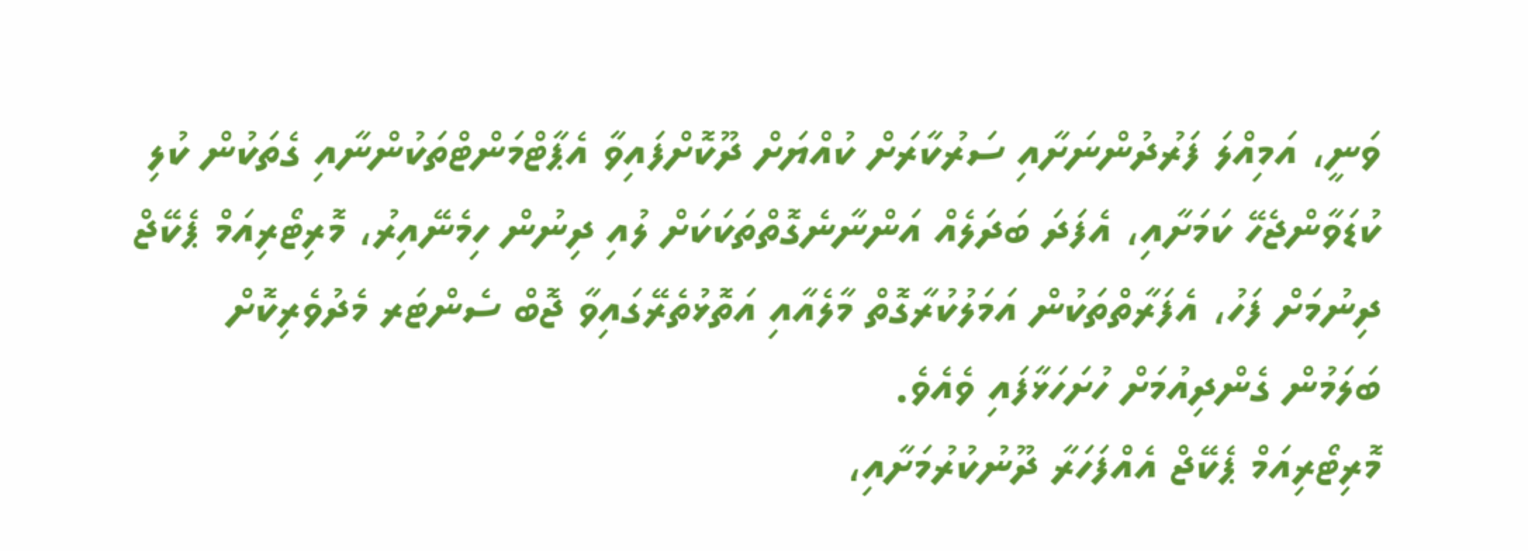ވަނީ، އަމިއްލަ ފަރުދުންނަށާއި ސަރުކާރަށް ކުއްޔަށް ދޫކޮށްފައިވާ އެޕާޓްމަންޓްތަކުންނާއި ގެތަކުން ކުލި ކުޑަވާންޖެހޭ ކަމަށާއި، އެފަދަ ބަދަލެއް އަންނާނެގޮތްތަކަކަށް ލުއި ދިނުން ހިމެނޭއިރު، މޮރިޓޯރިއަމް ޕެކޭޖް ދިނުމަށް ފަހު، އެފަރާތްތަކުން އަމަލުކުރާގޮތް މާލެއާއި އަތޮޅުތެރޭގައިވާ ޖޮބް ސެންޓަރ މެދުވެރިކޮށް ބަލަމުން ގެންދިއުމަށް ހުށަހަޅާފައި ވެއެވެ.
މޮރިޓޯރިއަމް ޕެކޭޖް އެއްފަހަރާ ދޫނުކުރުމަށާއި،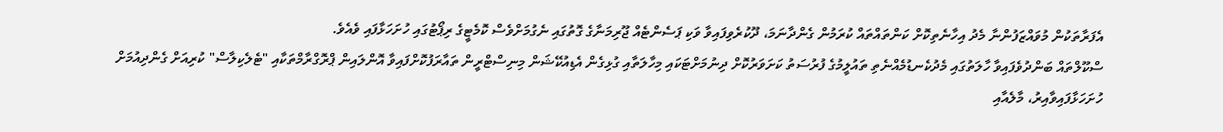އެފަރާތަކުން މުވައްޒަފުންނާ މެދު އިހާނެތިކޮށް ކަންތައްތައް ކުރަމުން ގެންދާނަމަ، ދޫކުރެވިފައިވާ ވަކި ޕަސެންޓެއް ޖޫރިމަނާގެ ގޮތުގައި ނެގުމަށްވެސް ކޮމެޓީގެ ރިޕޯޓުގައި ހުށަހަޅާފައި ވެއެވެ.
ސްކޫލްތައް ބަންދުވެފައިވާ ހާލަތުގައި މެދުކެނޑުމެއްނެތި ތައުލީމުގެ ފުރުސަތު ކަށަވަރުކޮށް ދިނުމަށްޓަކައި މިހާލަތާއި ގުޅިގެން އެޑިއުކޭޝަން މިނިސްޓްރީން ތައާރަފުކޮށްފައިވާ އޮންލައިން ޕްރޮގްރާމްތަކާއި "ޓެލެކިލާސް" ކުރިއަށް ގެންދިއުމަށް ހުށަހަޅާފައިވާއިރު، މާލެއާއި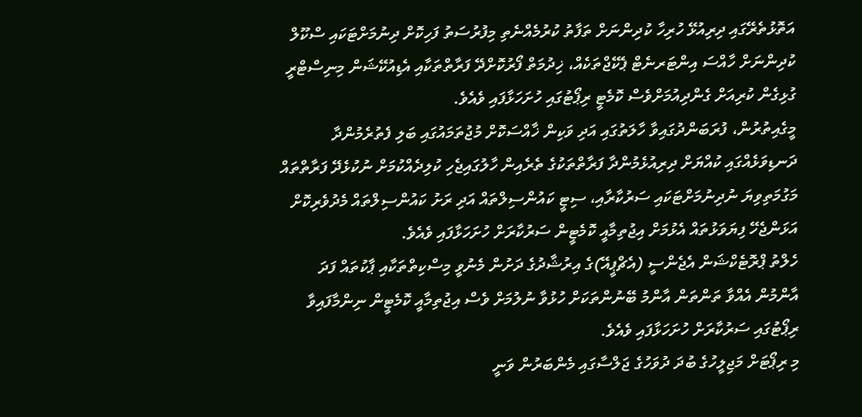އަތޮޅުތެރޭގައި ދިރިއުޅޭ ހުރިހާ ކުދިންނަށް ތަފާތު ކުރުމެއްނެތި މިފުރުސަތު ފަހިކޮށް ދިނުމަށްޓަކައި ސްކޫލް ކުދިންނަށް ހާއްސަ އިންޓަރނެޓް ޕެކޭޖްތަކެއް، ޚިދުމަތް ފޯރުކޮށްދޭ ފަރާތްތަކާއި އެޑިއުކޭޝަން މިނިސްޓްރީ ގުޅިގެން ކުރިއަށް ގެންދިއުމަށްވެސް ކޮމެޓީ ރިޕޯޓުގައި ހުށަހަޅާފައި ވެއެވެ.
މީގެއިތުރުން، ފުރަބަންދުގައިވާ ހާލަތުގައި އަދި ވަކިން ޚާއްސަކޮށް މުޖުތަމައުގައި ބަލި ފެތުރެމުންދާ ދަނޑިވަޅެއްގައި ކުއްޔަށް ދިރިއުޅެމުންދާ ފަރާތްތަކުގެ ތެރެއިން ހާލުގައިޖެހި ކުލިދެއްކުމަށް ނުކުޅެދޭ ފަރާތްތައް މަގުމަތިވިޔަ ނުދިނުމަށްޓަކައި ސަރުކާރާއި، ސިޓީ ކައުންސިލްތައް އަދި ރަށު ކައުންސިލްތައް މެދުވެރިކޮށް އަޅަންޖެހޭ ފިޔަވަޅުތައް އެޅުމަށް އިޖުތިމާއީ ކޮމެޓީން ސަރުކާރަށް ހުށަހަޅާފައި ވެއެވެ.
ހެލްތު ޕްރޮޓެކްޝަން އެޖެންސީ (އެޗްޕީއޭ)ގެ އިރުޝާދުގެ ދަށުން މެނުވީ މިސްކިތްތަކާއި ޕާކުތައް ފަދަ އާންމުން އެއްވާ ތަންތަން އާންމު ބޭނުންތަކަށް ހުޅުވާ ނުލުމަށް ވެސް އިޖުތިމާއީ ކޮމެޓީން ނިންމާފައިވާ ރިޕޯޓުގައި ސަރުކާރަށް ހުށަހަޅާފައި ވެއެވެ.
މި ރިޕޯޓަށް މަޖިލީހުގެ ބުދަ ދުވަހުގެ ޖަލްސާގައި މެންބަރުން ވަނީ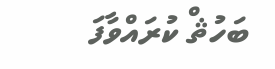ބަހުޘް ކުރައްވާފަ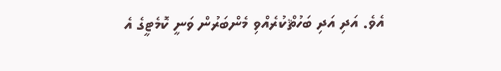އެވެ. އަދި އަދި ބަހުޘްކުރެއްވި މެންބަރުން ވަނީ ކޮމެޓީގެ އެ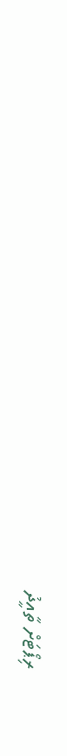ރިޕޯޓަށް ތާއީދު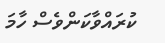ކުރައްވާކަންވެސް ހާމަ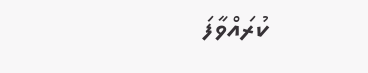ކުރައްވާފަ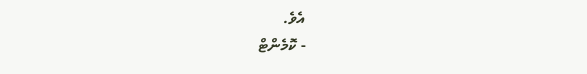އެވެ.
- ކޮމެންޓް